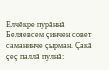Елчĕкре пурăннă Беляевсем çинчен совет саманинче çырман. Çакă çеç паллă пулнă: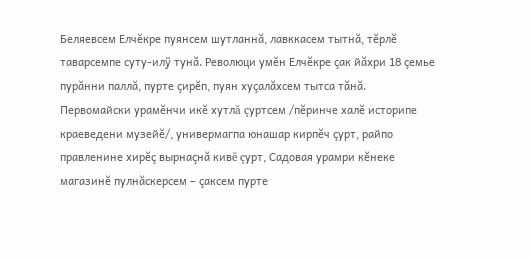Беляевсем Елчĕкре пуянсем шутланнă, лавккасем тытнă, тĕрлĕ таварсемпе суту-илÿ тунă. Революци умĕн Елчĕкре çак йăхри 18 çемье пурăнни паллă, пурте çирĕп, пуян хуçалăхсем тытса тăнă.
Первомайски урамĕнчи икĕ хутлă çуртсем /пĕринче халĕ историпе краеведени музейĕ/, универмагпа юнашар кирпĕч çурт, райпо правленине хирĕç вырнаçнă кивĕ çурт, Садовая урамри кĕнеке магазинĕ пулнăскерсем – çаксем пурте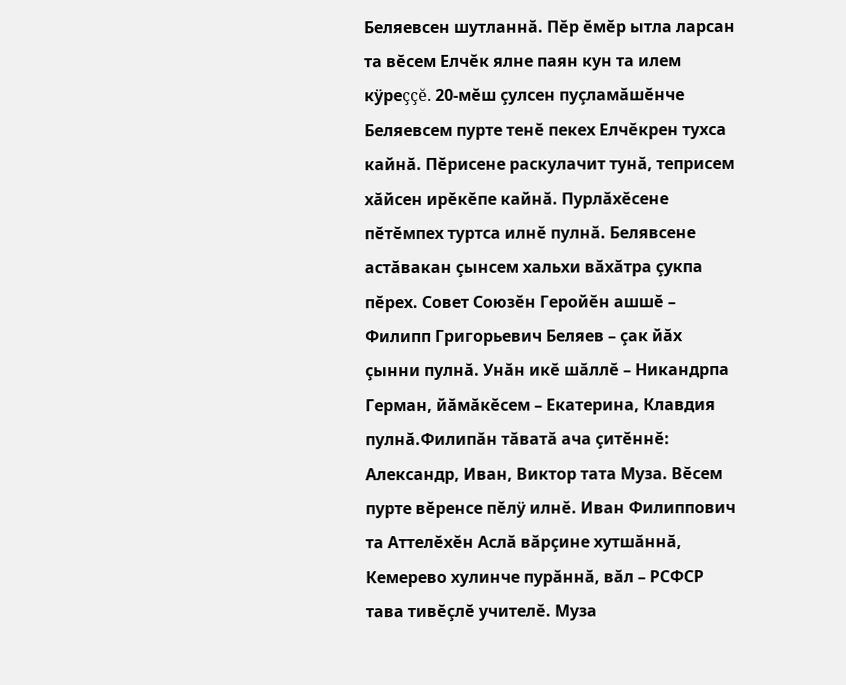Беляевсен шутланнă. Пĕр ĕмĕр ытла ларсан та вĕсем Елчĕк ялне паян кун та илем кÿреççĕ. 20-мĕш çулсен пуçламăшĕнче Беляевсем пурте тенĕ пекех Елчĕкрен тухса кайнă. Пĕрисене раскулачит тунă, теприсем хăйсен ирĕкĕпе кайнă. Пурлăхĕсене пĕтĕмпех туртса илнĕ пулнă. Белявсене астăвакан çынсем хальхи вăхăтра çукпа пĕрех. Совет Союзĕн Геройĕн ашшĕ – Филипп Григорьевич Беляев – çак йăх çынни пулнă. Унăн икĕ шăллĕ – Никандрпа Герман, йăмăкĕсем – Екатерина, Клавдия пулнă.Филипăн тăватă ача çитĕннĕ: Александр, Иван, Виктор тата Муза. Вĕсем пурте вĕренсе пĕлÿ илнĕ. Иван Филиппович та Аттелĕхĕн Аслă вăрçине хутшăннă, Кемерево хулинче пурăннă, вăл – РСФСР тава тивĕçлĕ учителĕ. Муза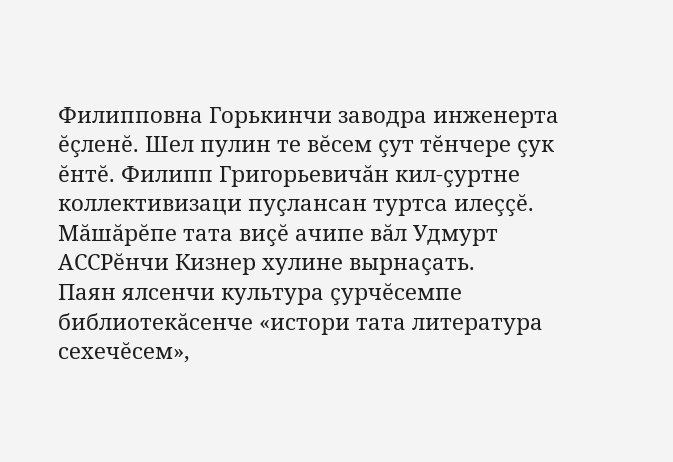Филипповна Горькинчи заводра инженерта ĕçленĕ. Шел пулин те вĕсем çут тĕнчере çук ĕнтĕ. Филипп Григорьевичăн кил-çуртне коллективизаци пуçлансан туртса илеççĕ. Мăшăрĕпе тата виçĕ ачипе вăл Удмурт АССРĕнчи Кизнер хулине вырнаçать.
Паян ялсенчи культура çурчĕсемпе библиотекăсенче «истори тата литература сехечĕсем»,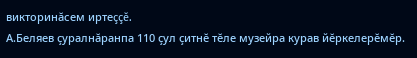викторинăсем иртеççĕ.
А.Беляев çуралнăранпа 110 çул çитнĕ тĕле музейра курав йĕркелерĕмĕр.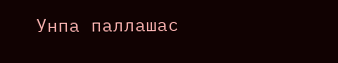Унпа паллашас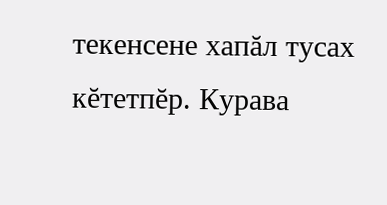текенсене хапăл тусах кĕтетпĕр. Курава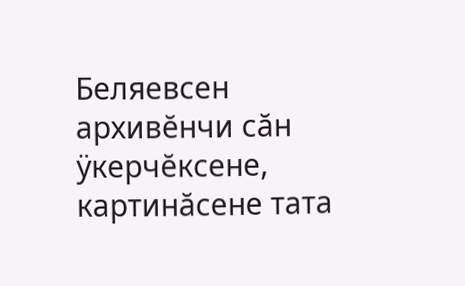Беляевсен архивĕнчи сăн ÿкерчĕксене, картинăсене тата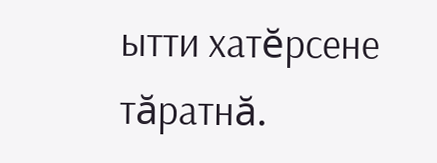ытти хатĕрсене тăратнă.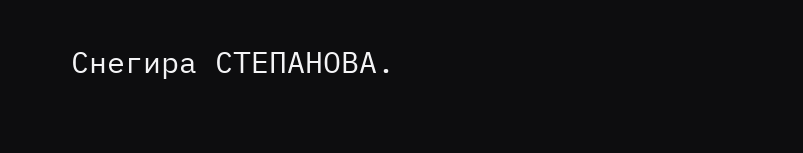Снегира СТЕПАНОВА.